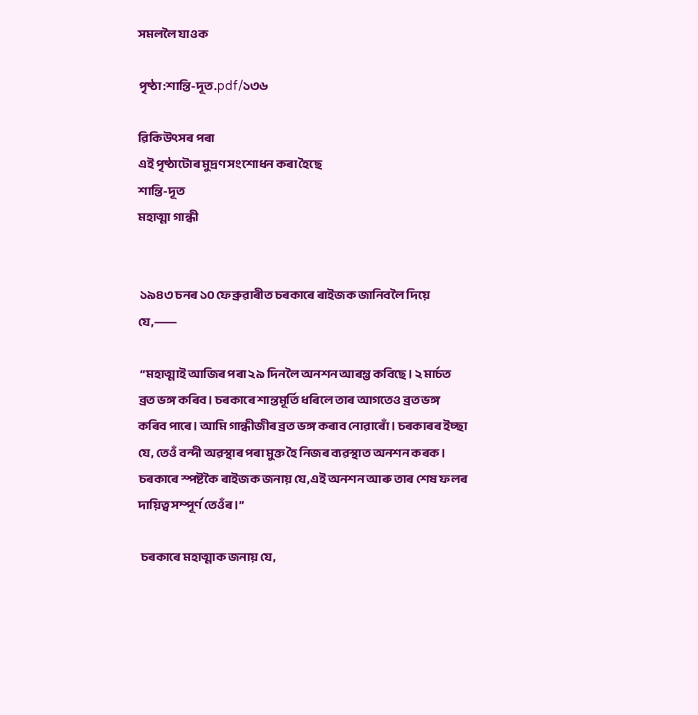সমললৈ যাওক

পৃষ্ঠা:শান্তি-দূত.pdf/১৩৬

ৱিকিউৎসৰ পৰা
এই পৃষ্ঠাটোৰ মুদ্ৰণ সংশোধন কৰা হৈছে
শান্তি-দূত
মহাত্মা গান্ধী


 ১৯৪৩ চনৰ ১০ ফেব্ৰুৱাৰীত চৰকাৰে ৰাইজক জানিবলৈ দিয়ে যে,⸺

 “মহাত্মাই আজিৰ পৰা ২৯ দিনলৈ অনশন আৰম্ভ কবিছে। ২ মাৰ্চত ব্ৰত ভঙ্গ কৰিব। চৰকাৰে শান্তমূৰ্তি ধৰিলে তাৰ আগতেও ব্ৰত ভঙ্গ কৰিব পাৰে। আমি গান্ধীজীৰ ব্ৰত ভঙ্গ কৰাব নোৱাৰোঁ। চৰকাৰৰ ইচ্ছা যে, তেওঁ বন্দী অৱস্থাৰ পৰা মুক্ত হৈ নিজৰ ব্যৱস্থাত অনশন কৰক। চৰকাৰে স্পষ্টকৈ ৰাইজক জনায় যে,এই অনশন আৰু তাৰ শেষ ফলৰ দায়িত্ব সম্পূৰ্ণ তেওঁৰ।”

 চৰকাৰে মহাত্মাক জনায় যে,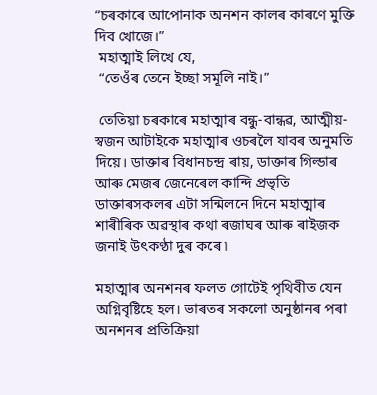“চৰকাৰে আপোনাক অনশন কালৰ কাৰণে মুক্তি দিব খোজে।”
 মহাত্মাই লিখে যে,
 “তেওঁৰ তেনে ইচ্ছা সমূলি নাই।”

 তেতিয়া চৰকাৰে মহাত্মাৰ বন্ধু-বান্ধৱ, আত্মীয়-স্বজন আটাইকে মহাত্মাৰ ওচৰলৈ যাবৰ অনুমতি দিয়ে। ডাক্তাৰ বিধানচন্দ্ৰ ৰায়, ডাক্তাৰ গিল্ডাৰ আৰু মেজৰ জেনেৰেল কান্দি প্ৰভৃতি ডাক্তাৰসকলৰ এটা সন্মিলনে দিনে মহাত্মাৰ শাৰীৰিক অৱস্থাৰ কথা ৰজাঘৰ আৰু ৰাইজক জনাই উৎকণ্ঠা দুৰ কৰে ৷

মহাত্মাৰ অনশনৰ ফলত গোটেই পৃথিবীত যেন অগ্নিবৃষ্টিহে হল। ভাৰতৰ সকলো অনুষ্ঠানৰ পৰা  অনশনৰ প্ৰতিক্ৰিয়া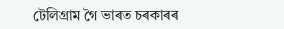টেলিগ্ৰাম গৈ ভাৰত চৰকাৰৰ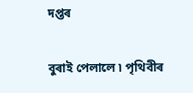দপ্তৰ

বুৰাই পেলালে ৷ পৃথিবীৰ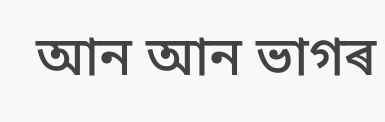আন আন ভাগৰ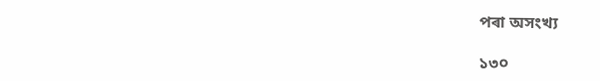পৰা অসংখ্য

১৩০